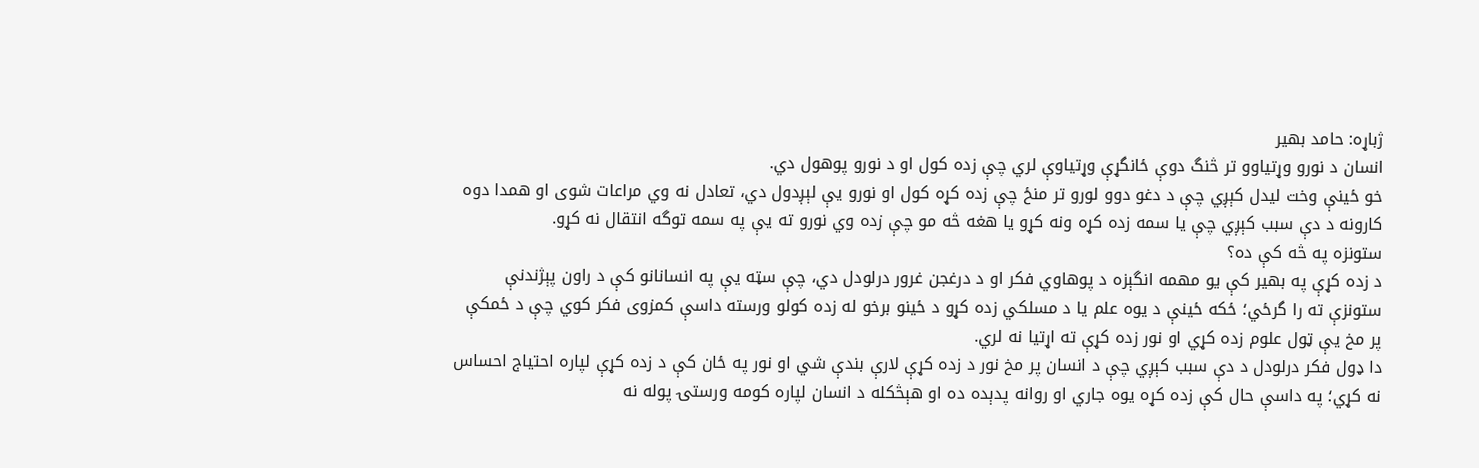ژباړه: حامد بهیر
انسان د نورو وړتیاوو تر څنگ دوې ځانگړې وړتیاوې لري چې زده کول او د نورو پوهول دي.
خو ځینې وخت لیدل کېږي چې د دغو دوو لورو تر منځ چې زده کړه کول او نورو یې لېږدول دي، تعادل نه وي مراعات شوی او همدا دوه کارونه د دې سبب کېږي چې یا سمه زده کړه ونه کړو یا هغه څه مو چې زده وي نورو ته یې په سمه توگه انتقال نه کړو.
ستونزه په څه کې ده؟
د زده کړې په بهیر کې یو مهمه انگېزه د پوهاوي فکر او د درغجن غرور درلودل دي، چې سټه یې په انسانانو کې د راون پېژندنې ستونزې ته را گرځي؛ ځکه ځینې د یوه علم یا د مسلکي زده کړو د ځینو برخو له زده کولو ورسته داسې کمزوی فکر کوي چې د ځمکې پر مخ یې ټول علوم زده کړي او نور زده کړې ته اړتیا نه لري.
دا ډول فکر درلودل د دې سبب کېږي چې د انسان پر مخ نور د زده کړې لارې بندې شي او نور په ځان کې د زده کړې لپاره احتیاج احساس نه کړي؛ په داسې حال کې زده کړه یوه جاري او روانه پدېده ده او هېڅکله د انسان لپاره کومه ورستۍ پوله نه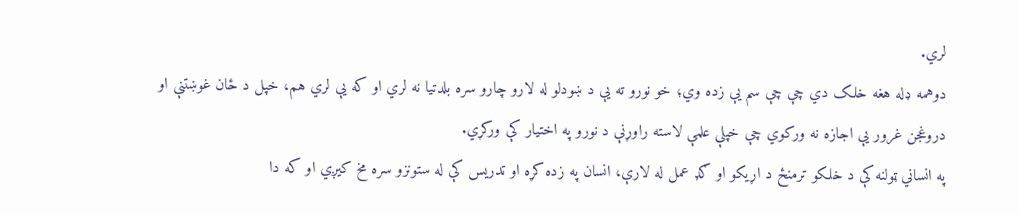لري.
دوهمه ډله هغه خلک دي چې چې سم یې زده وي؛ خو نورو ته یې د ښودلو له لارو چارو سره بلدتیا نه لري او که یې لري هم، خپل د ځان غوښتنې او دروغجن غرور یې اجازه نه ورکوي چې خپلې علمې لاسته راوړنې د نورو په اختیار کې ورکړي.
په انساني ټولنه کې د خلکو ترمنځ د اړیکو او ګډ عمل له لارې، انسان په زده کړه او تدریس کې له ستونزو سره مخ کیږي او که دا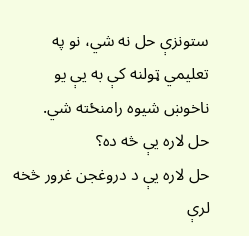ستونزې حل نه شي، نو په تعلیمي ټولنه کې به یې یو ناخوښ شیوه رامنځته شي.
حل لاره یې څه ده؟
حل لاره یې د دروغجن غرور څخه لرې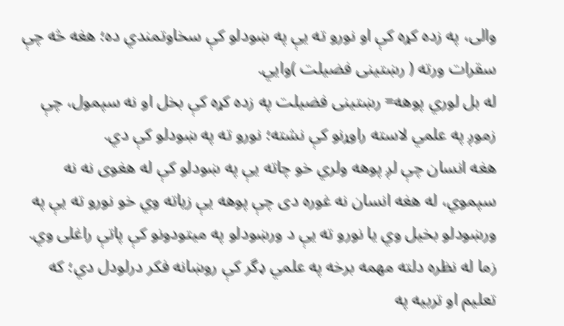والی، په زده کړه کې او نورو ته یې په ښودلو کې سخاوتمندي ده؛ هغه څه چې سقرات ورته ( رښتینی فضیلت )وایي.
له بل لوري پوهه= رښتینی فضیلت په زده کړه کې بخل او نه سپمول، چې زموږ په علمي لاسته راوړنو کې نشته؛ نورو ته په ښودلو کې دي.
هغه انسان چې لږ پوهه ولري خو چاته یې په ښودلو کې له هغوی نه نه سپموي، له هغه انسان نه غوره دی چې پوهه یې زیاته وي خو نورو ته یې په ورښودلو بخیل وي یا نورو ته یې د ورښودلو په میتودونو کې پاتې راغلی وي.
زما له نظره دلته مهمه برخه په علمي ډگر کې روښانه فکر درلودل دي؛ که تعلیم او تربیه په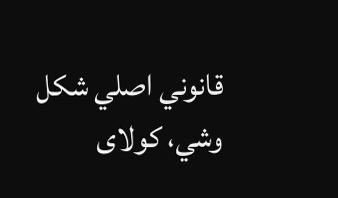قانوني اصلي شکل وشي، کولای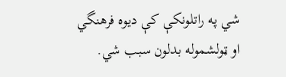شي په راتلونکې کې دیوه فرهنگي او ټولشموله بدلون سبب شي.